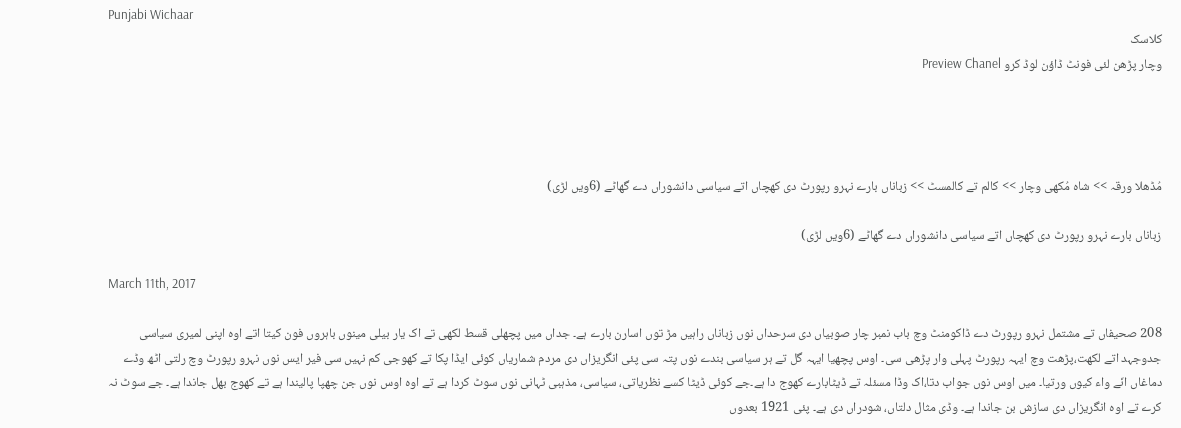Punjabi Wichaar
کلاسک
وچار پڑھن لئی فونٹ ڈاؤن لوڈ کرو Preview Chanel




مُڈھلا ورقہ >> شاہ مُکھی وچار >> کالم تے کالمسٹ >> زباناں بارے نہرو رپورٹ دی کھچاں اتے سیاسی دانشوراں دے گھاٹے (6ویں لڑی)

زباناں بارے نہرو رپورٹ دی کھچاں اتے سیاسی دانشوراں دے گھاٹے (6ویں لڑی)

March 11th, 2017

208 صحیفاں تے مشتمل نہرو رپورٹ دے ڈاکومنٹ وچ باب نمبر چار صوبیاں دی سرحداں نوں زباناں راہیں مڑ توں اسارن بارے ہے۔ جداں میں پچھلی قسط لکھی تے اک یار بیلی مینوں باہروں فون کیتا اتے اوہ اپنی لمیری سیاسی جدوجہد اتے لکھت،پڑھت وچ ایہہ رپورٹ پہلی وار پڑھی سی۔ اوس پچھیا ایہہ گل تے ہر سیاسی بندے نوں پتہ سی پئی انگریزاں دی مردم شماریاں کوئی ایڈا پکا تے کھوجی کم نہیں سی فیر ایس نوں نہرو رپورٹ وچ رلتی اٹھ وڈے دماغاں انّے واء کیوں ورتیا۔ میں اوس نوں جواب دتا،اک وڈا مسئلہ تے ڈیٹابارے کھوج دا ہے۔جے کوئی ڈیٹا کسے نظریاتی، سیاسی، مذہبی ٹہانی نوں سوٹ کردا ہے تے اوہ اوس نوں جن چھپا پالیندا ہے تے کھوج بھل جاندا ہے۔ جے سوٹ نہ کرے تے اوہ انگریزاں دی سازش بن جاندا ہے۔ وڈی مثال دلتاں، شودراں دی ہے۔ پئی 1921 بعدوں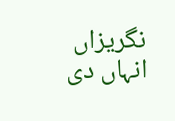نگریزاں انہاں دی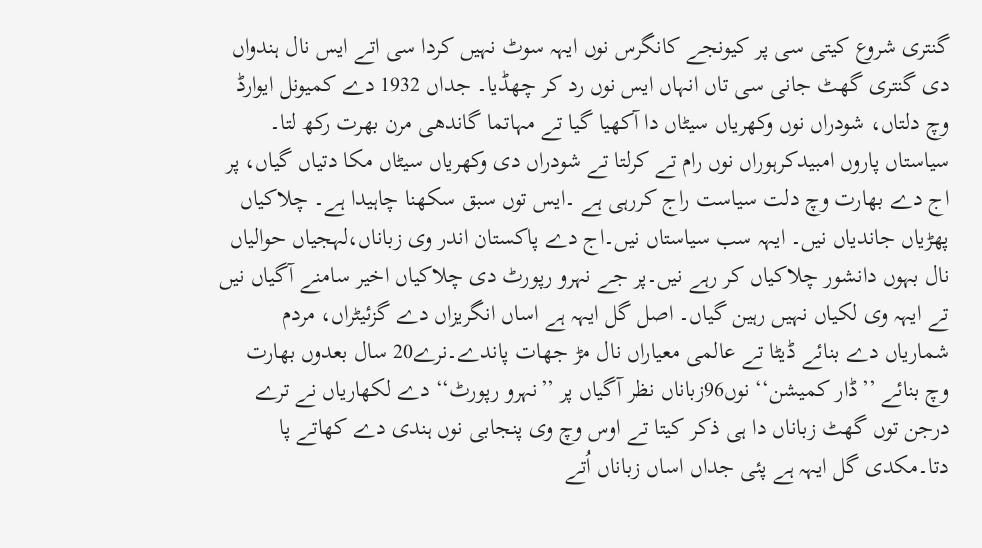گنتری شروع کیتی سی پر کیونجے کانگرس نوں ایہہ سوٹ نہیں کردا سی اتے ایس نال ہندواں دی گنتری گھٹ جانی سی تاں انہاں ایس نوں رد کر چھڈیا۔ جداں 1932 دے کمیونل ایوارڈ وچ دلتاں، شودراں نوں وکھریاں سیٹاں دا آکھیا گیا تے مہاتما گاندھی مرن بھرت رکھ لتا۔ سیاستاں پاروں امبیدکرہوراں نوں رام تے کرلتا تے شودراں دی وکھریاں سیٹاں مکا دتیاں گیاں، پر اج دے بھارت وچ دلت سیاست راج کررہی ہے ۔ایس توں سبق سکھنا چاہیدا ہے۔ چلاکیاں پھڑیاں جاندیاں نیں۔ ایہہ سب سیاستاں نیں۔اج دے پاکستان اندر وی زباناں،لہجیاں حوالیاں نال بہوں دانشور چلاکیاں کر رہے نیں۔پر جے نہرو رپورٹ دی چلاکیاں اخیر سامنے آگیاں نیں تے ایہہ وی لکیاں نہیں رہین گیاں۔ اصل گل ایہہ ہے اساں انگریزاں دے گزئیٹراں، مردم شماریاں دے بنائے ڈیٹا تے عالمی معیاراں نال مڑ جھات پاندے۔نرے20 سال بعدوں بھارت وچ بنائے ’’ڈار کمیشن‘‘ نوں96زباناں نظر آگیاں پر ’’نہرو رپورٹ‘‘ دے لکھاریاں نے ترے درجن توں گھٹ زباناں دا ہی ذکر کیتا تے اوس وچ وی پنجابی نوں ہندی دے کھاتے پا دتا۔مکدی گل ایہہ ہے پئی جداں اساں زباناں اُتے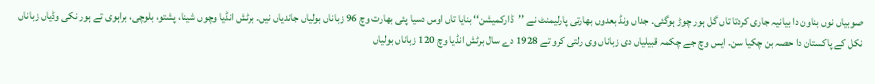صوبیاں نوں بناون دا بیانیہ جاری کردتا تاں گل ہور چوڑ ہوگئی۔ جداں ونڈ بعدوں بھارتی پارلیمنٹ نے ’’ڈارکمیشن‘‘ بنایا تاں اوس دسیا پئی بھارت وچ 96 زباناں بولیاں جاندیاں نیں۔ برٹش انڈیا وچوں شینا، پشتو، بلوچی، براہوی تے ہور نکی وڈیاں زباناں نکل کے پاکستان دا حصہ بن چکیا سن۔ ایس وچ جے چکمہ قبیلیاں دی زباناں وی رلتی کرو تے 1928 دے سال برٹش انڈیا وچ 120 زباناں بولیاں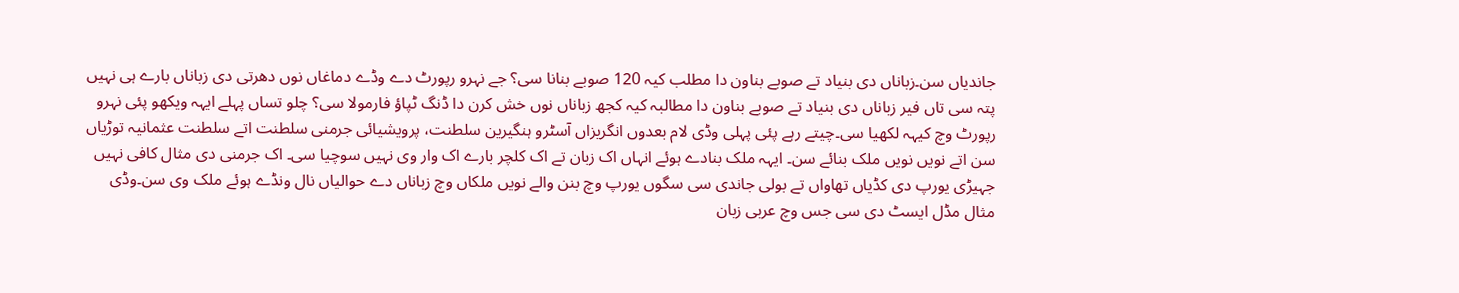جاندیاں سن۔زباناں دی بنیاد تے صوبے بناون دا مطلب کیہ 120 صوبے بنانا سی؟ جے نہرو رپورٹ دے وڈے دماغاں نوں دھرتی دی زباناں بارے ہی نہیں پتہ سی تاں فیر زباناں دی بنیاد تے صوبے بناون دا مطالبہ کیہ کجھ زباناں نوں خش کرن دا ڈنگ ٹپاؤ فارمولا سی؟ چلو تساں پہلے ایہہ ویکھو پئی نہرو رپورٹ وچ کیہہ لکھیا سی۔چیتے رہے پئی پہلی وڈی لام بعدوں انگریزاں آسٹرو ہنگیرین سلطنت، پرویشیائی جرمنی سلطنت اتے سلطنت عثمانیہ توڑیاں سن اتے نویں نویں ملک بنائے سن۔ ایہہ ملک بنادے ہوئے انہاں اک زبان تے اک کلچر بارے اک وار وی نہیں سوچیا سی۔ اک جرمنی دی مثال کافی نہیں جہیڑی یورپ دی کڈیاں تھاواں تے بولی جاندی سی سگوں یورپ وچ بنن والے نویں ملکاں وچ زباناں دے حوالیاں نال ونڈے ہوئے ملک وی سن۔وڈی مثال مڈل ایسٹ دی سی جس وچ عربی زبان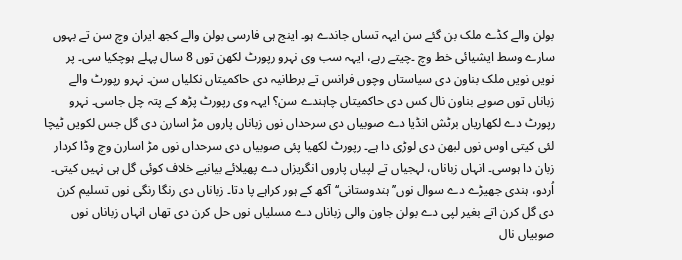بولن والے کڈے ملک بن گئے سن ایہہ تساں جاندے ہو۔ اینج ہی فارسی بولن والے کجھ ایران وچ سن تے بہوں سارے وسط ایشیائی خط وچ ۔چیتے رہے، ایہہ سب وی نہرو رپورٹ لکھن توں 8 سال پہلے ہوچکیا سی۔ پر نویں نویں ملک بناون دی سیاستاں وچوں فرانس تے برطانیہ دی حاکمیتاں نکلیاں سن۔ نہرو رپورٹ والے زباناں توں صوبے بناون نال کس دی حاکمیتاں چاہندے سن؟ ایہہ وی رپورٹ پڑھ کے پتہ چل جاسی۔ نہرو رپورٹ دے لکھاریاں برٹش انڈیا دے صوبیاں دی سرحداں نوں زباناں پاروں مڑ اسارن دی گل جس لکویں ٹیچا لئی کیتی اوس نوں لبھن دی لوڑی دا ہے۔ رپورٹ لکھیا پئی صوبیاں دی سرحداں نوں مڑ اسارن وچ وڈا کردار زبان دا ہوسی۔ انہاں زباناں، لہجیاں تے لپیاں پاروں انگریزاں دے پھیلائے بیانیے خلاف کوئی گل ہی نہیں کیتی۔ اُردو، ہندی جھیڑے دے سوال نوں’’ہندوستانی‘‘آکھ کے ہور کراہے پا دتا۔ زباناں دی رنگا رنگی نوں تسلیم کرن دی گل کرن اتے بغیر لپی دے بولن جاون والی زباناں دے مسلیاں نوں حل کرن دی تھاں انہاں زباناں نوں صوبیاں نال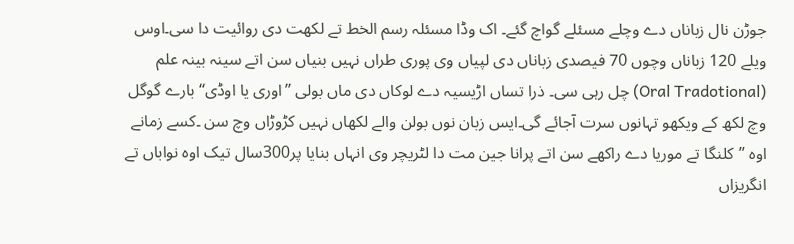جوڑن نال زباناں دے وچلے مسئلے گواچ گئے۔ اک وڈا مسئلہ رسم الخط تے لکھت دی روائیت دا سی۔اوس ویلے 120 زباناں وچوں 70 فیصدی زباناں دی لپیاں وی پوری طراں نہیں بنیاں سن اتے سینہ بینہ علم (Oral Tradotional) چل رہی سی۔ ذرا تساں اڑیسیہ دے لوکاں دی ماں بولی ’’اوری یا اوڈی‘‘ بارے گوگل وچ لکھ کے ویکھو تہانوں سرت آجائے گی۔ایس زبان نوں بولن والے لکھاں نہیں کڑوڑاں وچ سن ۔کسے زمانے اوہ ’’کلنگا تے موریا دے راکھے سن اتے پرانا جین مت دا لٹریچر وی انہاں بنایا پر300سال تیک اوہ نواباں تے انگریزاں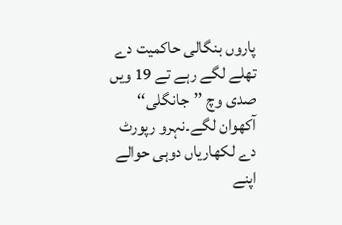پاروں بنگالی حاکمیت دے تھلے لگے رہے تے 19 ویں صدی وچ ’’جانگلی‘‘ آکھوان لگے۔نہرو رپورٹ دے لکھاریاں دوہی حوالے اپنے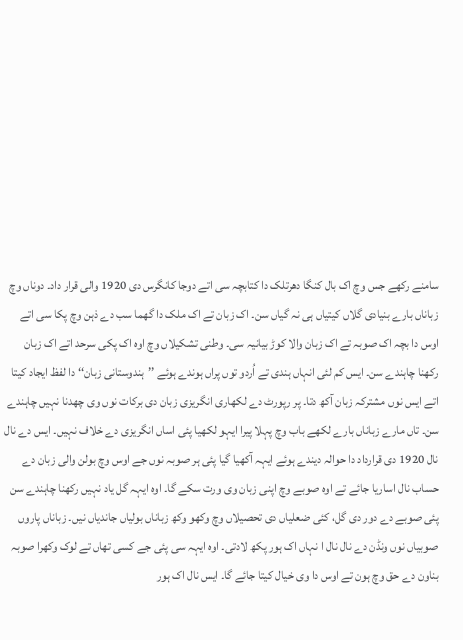سامنے رکھے جس وچ اک بال کنگا دھرتلک دا کتابچہ سی اتے دوجا کانگرس دی 1920 والی قرار داد۔ دوناں وچ زباناں بارے بنیادی گلاں کیتیاں ہی نہ گیاں سن۔ اک زبان تے اک ملک دا گھما سب دے ذہن وچ پکا سی اتے اوس دا بچہ اک صوبہ تے اک زبان والا کوڑ بیانیہ سی۔ وطنی تشکیلاں وچ اوہ اک پکی سرحد اتے اک زبان رکھنا چاہندے سن۔ ایس کم لئی انہاں ہندی تے اُردو توں پراں ہوندے ہوئے ’’ہندوستانی زبان‘‘ دا لفظ ایجاد کیتا اتے ایس نوں مشترکہ زبان آکھ دتا۔ پر رپورٹ دے لکھاری انگریزی زبان دی برکات نوں وی چھدنا نہیں چاہندے سن۔ تاں مارے زباناں بارے لکھے باب وچ پہلا پیرا ایہو لکھیا پئی اساں انگریزی دے خلاف نہیں۔ ایس دے نال نال 1920 دی قرارداد دا حوالہ دیندے ہوئے ایہہ آکھیا گیا پئی ہر صوبہ نوں جے اوس وچ بولن والی زبان دے حساب نال اساریا جائے تے اوہ صوبے وچ اپنی زبان وی ورت سکے گا۔ اوہ ایہہ گل یاد نہیں رکھنا چاہندے سن پئی صوبے دے دور دی گل، کئی ضعلیاں دی تحصیلاں وچ وکھو وکھ زباناں بولیاں جاندیاں نیں۔ زباناں پاروں صوبیاں نوں ونڈن دے نال نال ا نہاں اک ہور پکھ لادتی۔ اوہ ایہہ سی پئی جے کسی تھاں تے لوک وکھرا صوبہ بناون دے حق وچ ہون تے اوس دا وی خیال کیتا جائے گا۔ ایس نال اک ہور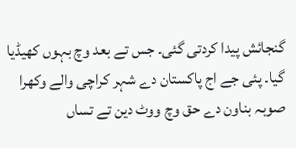گنجائش پیدا کردتی گئی۔ جس تے بعد وچ بہوں کھیڈیا گیا۔ پئی جے اج پاکستان دے شہر کراچی والے وکھرا صوبہ بناون دے حق وچ ووٹ دین تے تساں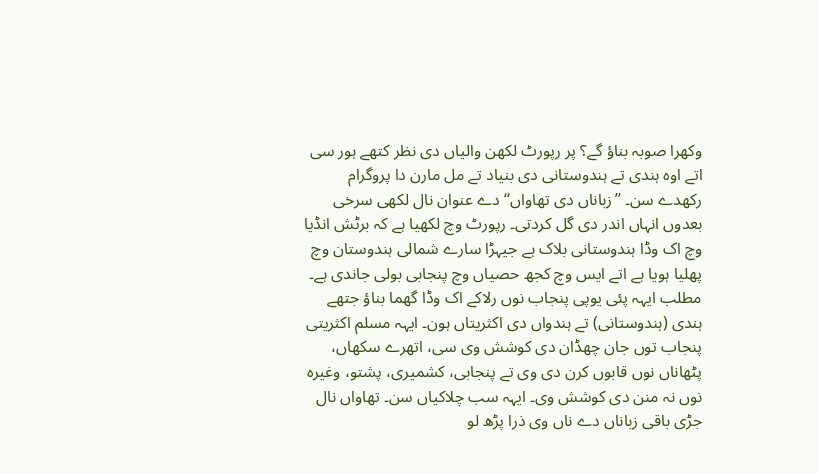وکھرا صوبہ بناؤ گے؟ پر رپورٹ لکھن والیاں دی نظر کتھے ہور سی اتے اوہ ہندی تے ہندوستانی دی بنیاد تے مل مارن دا پروگرام رکھدے سن۔ ’’زباناں دی تھاواں‘‘ دے عنوان نال لکھی سرخی بعدوں انہاں اندر دی گل کردتی۔ رپورٹ وچ لکھیا ہے کہ برٹش انڈیا وچ اک وڈا ہندوستانی بلاک ہے جیہڑا سارے شمالی ہندوستان وچ پھلیا ہویا ہے اتے ایس وچ کجھ حصیاں وچ پنجابی بولی جاندی ہے۔ مطلب ایہہ پئی یوپی پنجاب نوں رلاکے اک وڈا گھما بناؤ جتھے ہندی (ہندوستانی) تے ہندواں دی اکثریتاں ہون۔ ایہہ مسلم اکثریتی پنجاب توں جان چھڈان دی کوشش وی سی، اتھرے سکھاں، پٹھاناں نوں قابوں کرن دی وی تے پنجابی، کشمیری، پشتو، وغیرہ نوں نہ منن دی کوشش وی۔ ایہہ سب چلاکیاں سن۔ تھاواں نال جڑی باقی زباناں دے ناں وی ذرا پڑھ لو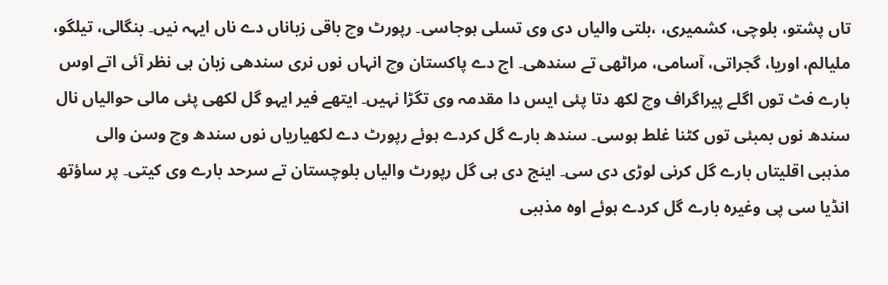تاں پشتو، بلوچی، کشمیری، ،بلتی والیاں دی وی تسلی ہوجاسی۔ رپورٹ وچ باقی زباناں دے ناں ایہہ نیں۔ بنگالی، تیلگو، ملیالم، اوریا، گجراتی، آسامی، مراٹھی تے سندھی۔ اج دے پاکستان وچ انہاں نوں نری سندھی زبان ہی نظر آئی اتے اوس بارے فٹ توں اگلے پیراگراف وچ لکھ دتا پئی ایس دا مقدمہ وی تگڑا نہیں۔ ایتھے فیر ایہو گل لکھی پئی مالی حوالیاں نال سندھ نوں بمبئی توں کٹنا غلط ہوسی۔ سندھ بارے گل کردے ہوئے رپورٹ دے لکھیاریاں نوں سندھ وچ وسن والی مذہبی اقلیتاں بارے گل کرنی لوڑی دی سی۔ اینج دی ہی گل رپورٹ والیاں بلوچستان تے سرحد بارے وی کیتی۔ پر ساؤتھ انڈیا سی پی وغیرہ بارے گل کردے ہوئے اوہ مذہبی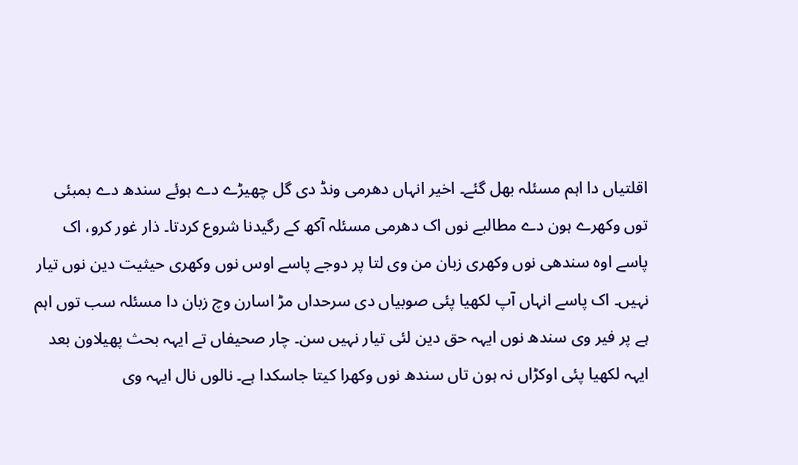اقلتیاں دا اہم مسئلہ بھل گئے۔ اخیر انہاں دھرمی ونڈ دی گل چھیڑے دے ہوئے سندھ دے بمبئی توں وکھرے ہون دے مطالبے نوں اک دھرمی مسئلہ آکھ کے رگیدنا شروع کردتا۔ ذار غور کرو، اک پاسے اوہ سندھی نوں وکھری زبان من وی لتا پر دوجے پاسے اوس نوں وکھری حیثیت دین نوں تیار نہیں۔ اک پاسے انہاں آپ لکھیا پئی صوبیاں دی سرحداں مڑ اسارن وچ زبان دا مسئلہ سب توں اہم ہے پر فیر وی سندھ نوں ایہہ حق دین لئی تیار نہیں سن۔ چار صحیفاں تے ایہہ بحث پھیلاون بعد ایہہ لکھیا پئی اوکڑاں نہ ہون تاں سندھ نوں وکھرا کیتا جاسکدا ہے۔ نالوں نال ایہہ وی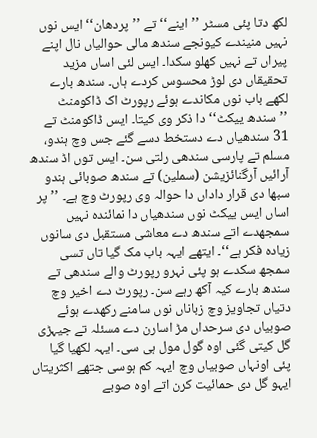لکھ دتا پئی مسٹر ’’اینے‘‘ تے ’’پردھان‘‘ ایس نوں نہیں منیندے کیونجے سندھ مالی حوالیاں نال اپنے پیراں تے نہیں کھلو سکدا۔ ایس لئی اساں مزید تحقیقاں دی لوڑ محسوس کردے ہاں۔ سندھ بارے لکھے باب نوں مکاندے ہوئے رپورٹ اک ڈاکومنٹ ’’سندھ ییکٹ‘‘ دا ذکر وی کیتا۔ ایس ڈاکومنٹ تے 31 سندھیاں دے دستخط دسے گئے جس وچ ہندو، مسلم تے پارسی سندھی رلتی سن۔ ایس توں اڈ سندھ آرائیں آرگنائزیشن (سملین) تے سندھ صوبائی ہندو سبھا دی قرار داداں دا حوالہ وی رپورٹ وچ ہے۔ ’’پر اساں ایس ییکٹ نوں سندھیاں دا نمائندہ نہیں سمجھدے اتے سندھ دے معاشی مستقبل دی سانوں زیادہ فکر ہے‘‘۔ ایتھے ایہہ باب مک گیا تاں تسی سمجھ سکدے ہو پئی نہرو رپورٹ والے سندھی تے سندھ بارے کیہ آکھ رہے سن۔ رپورٹ دے اخیر وچ دتیاں تجاویز وچ زباناں نوں سامنے رکھدے ہوئے صوبیاں دی سرحداں مڑ اسارن دے مسئلہ تے جیہڑی گل کیتی گئی اوہ گول مول ہی سی۔ ایہہ لکھیا گیا پئی اونہاں صوبیاں وچ ایہہ کم ہوسی جتھے اکثریتاں ایہو گل دی حمائیت کرن اتے اوہ صوبے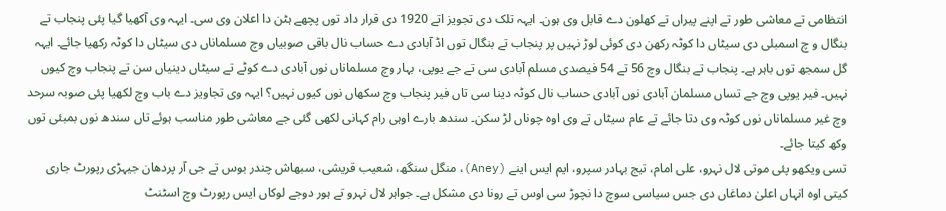انتظامی تے معاشی طور تے اپنے پیراں تے کھلون دے قابل وی ہون۔ ایہہ تلک دی تجویز اتے 1920 دی قرار داد توں پچھے ہٹن دا اعلان وی سی۔ ایہہ وی آکھیا گیا پئی پنجاب تے بنگال و چ اسمبلی دی سیٹاں دا کوٹہ رکھن دی کوئی لوڑ نہیں پر پنجاب تے بنگال توں اڈ آبادی دے حساب نال باقی صوبیاں وچ مسلماناں دی سیٹاں دا کوٹہ رکھیا جائے۔ ایہہ گل سمجھ توں باہر ہے۔ پنجاب تے بنگال وچ 56 تے 54 فیصدی مسلم آبادی سی تے جے یوپی، بہار وچ مسلماناں نوں آبادی دے کوٹے تے سیٹاں دینیاں سن تے پنجاب وچ کیوں نہیں۔ فیر یوپی وچ جے تساں مسلمان آبادی نوں آبادی حساب نال کوٹہ دینا سی تاں فیر پنجاب وچ سکھاں نوں کیوں نہیں؟ ایہہ وی تجاویز دے باب وچ لکھیا پئی صوبہ سرحد وچ غیر مسلماناں نوں کوٹہ وی دتا جائے تے عام سیٹاں تے وی اوہ چوناں لڑ سکن۔ سندھ بارے اوہی رام کہانی لکھی گئی جے معاشی طور مناسب ہوئے تاں سندھ نوں بمبئی توں وکھ کیتا جائے۔
تسی ویکھو پئی موتی لال نہرو، علی امام، تیج بہادر سپرو، ایم ایس اینے (Aney)، منگل سنگھ، شعیب قریشی، سبھاش چندر بوس تے جی آر پردھان جیہڑی رپورٹ جاری کیتی اوہ انہاں اعلیٰ دماغاں دی جس سیاسی سوچ دا نچوڑ سی اوس تے رونا دی مشکل ہے۔ جواہر لال نہرو تے ہور دوجے لوکاں ایس رپورٹ وچ اسٹنٹ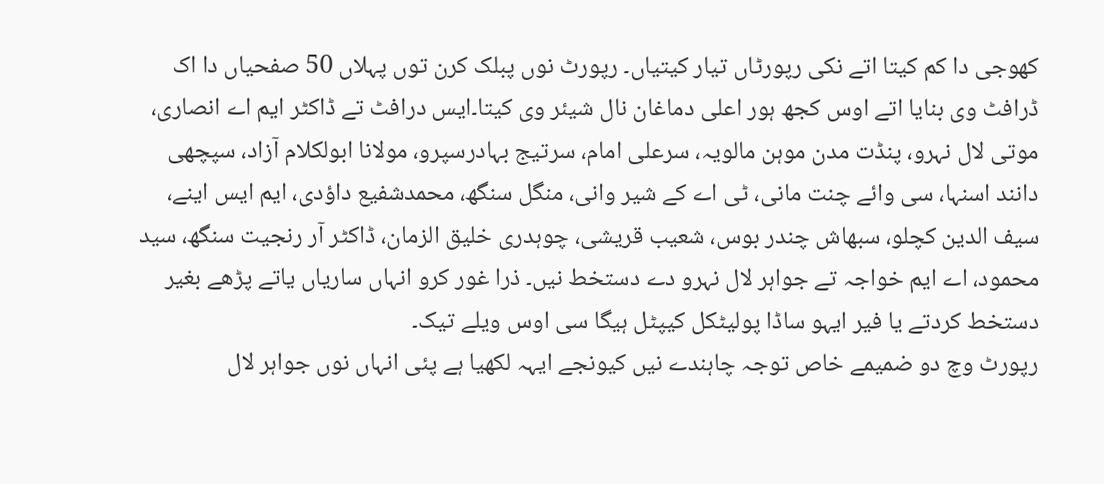کھوجی دا کم کیتا اتے نکی رپورٹاں تیار کیتیاں۔ رپورٹ نوں پبلک کرن توں پہلاں 50 صفحیاں دا اک ڈرافٹ وی بنایا اتے اوس کجھ ہور اعلی دماغان نال شیئر وی کیتا۔ایس درافٹ تے ڈاکٹر ایم اے انصاری، موتی لال نہرو، پنڈت مدن موہن مالویہ، سرعلی امام، سرتیج بہادرسپرو، مولانا ابولکلام آزاد، سپچھی دانند اسنہا، سی وائے چنت مانی، ٹی اے کے شیر وانی، منگل سنگھ، محمدشفیع داؤدی، ایم ایس اینے، سیف الدین کچلو، سبھاش چندر بوس، شعیب قریشی، چوہدری خلیق الزمان، ڈاکٹر آر رنجیت سنگھ، سید محمود، اے ایم خواجہ تے جواہر لال نہرو دے دستخط نیں۔ ذرا غور کرو انہاں ساریاں یاتے پڑھے بغیر دستخط کردتے یا فیر ایہو ساڈا پولیٹکل کیپٹل ہیگا سی اوس ویلے تیک۔
رپورٹ وچ دو ضمیمے خاص توجہ چاہندے نیں کیونجے ایہہ لکھیا ہے پئی انہاں نوں جواہر لال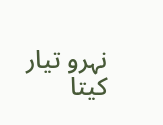نہرو تیار کیتا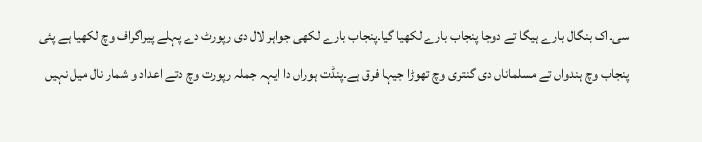سی۔اک بنگال بارے ہیگا تے دوجا پنجاب بارے لکھیا گیا۔پنجاب بارے لکھی جواہر لال دی رپورٹ دے پہلے پیراگراف وچ لکھیا ہے پئی پنجاب وچ ہندواں تے مسلماناں دی گنتری وچ تھوڑا جیہا فرق ہے۔پنڈت ہوراں دا ایہہ جملہ رپورت وچ دتے اعداد و شمار نال میل نہیں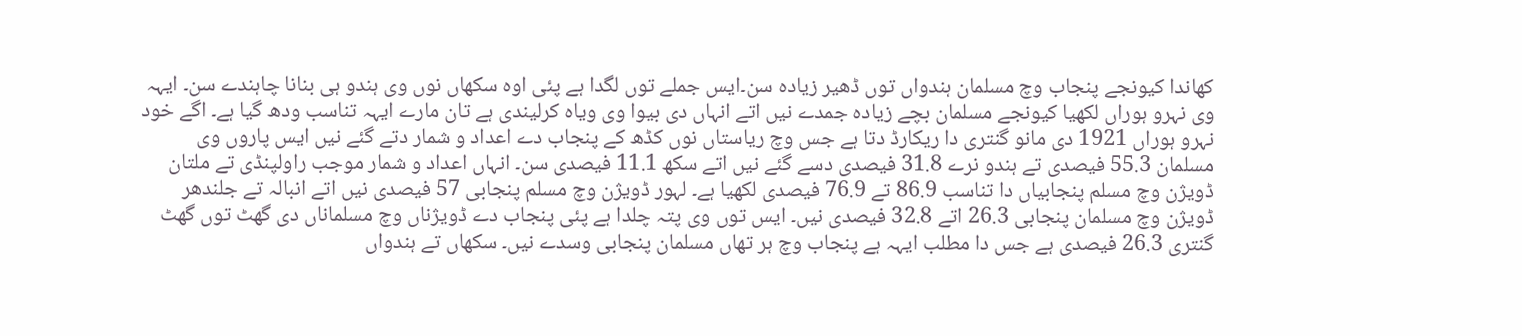کھاندا کیونجے پنجاب وچ مسلمان ہندواں توں ڈھیر زیادہ سن۔ایس جملے توں لگدا ہے پئی اوہ سکھاں نوں وی ہندو ہی بنانا چاہندے سن۔ ایہہ وی نہرو ہوراں لکھیا کیونجے مسلمان بچے زیادہ جمدے نیں اتے انہاں دی بیوا وی ویاہ کرلیندی ہے تان مارے ایہہ تناسب ودھ گیا ہے۔ اگے خود نہرو ہوراں 1921 دی مانو گنتری دا ریکارڈ دتا ہے جس وچ ریاستاں نوں کڈھ کے پنجاب دے اعداد و شمار دتے گئے نیں ایس پاروں وی مسلمان 55.3 فیصدی تے ہندو نرے 31.8 فیصدی دسے گئے نیں اتے سکھ 11.1 فیصدی سن۔ انہاں اعداد و شمار موجب راولپنڈی تے ملتان ڈویژن وچ مسلم پنجابیاں دا تناسب 86.9 تے 76.9 فیصدی لکھیا ہے۔ لہور ڈویژن وچ مسلم پنجابی 57 فیصدی نیں اتے انبالہ تے جلندھر ڈویژن وچ مسلمان پنجابی 26.3 اتے 32.8 فیصدی نیں۔ ایس توں وی پتہ چلدا ہے پئی پنجاب دے ڈویژناں وچ مسلماناں دی گھٹ توں گھٹ گنتری 26.3 فیصدی ہے جس دا مطلب ایہہ ہے پنجاب وچ ہر تھاں مسلمان پنجابی وسدے نیں۔ سکھاں تے ہندواں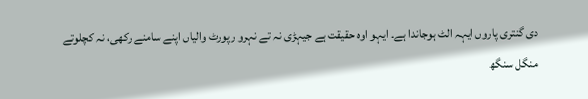دی گنتری پاروں ایہہ الٹ ہوجاندا ہے۔ ایہو اوہ حقیقت ہے جیہڑی نہ تے نہرو رپورٹ والیاں اپنے سامنے رکھی، نہ کچلوتے منگل سنگھ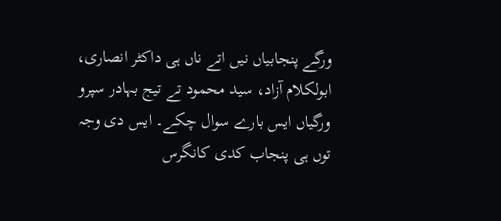ورگے پنجابیاں نیں اتے ناں ہی داکٹر انصاری، ابولکلام آزاد، سید محمود تے تیج بہادر سپرو ورگیاں ایس بارے سوال چکے۔ ایس دی وجہ توں ہی پنجاب کدی کانگرس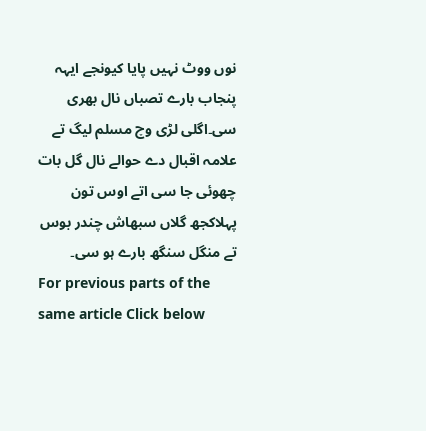نوں ووٹ نہیں پایا کیونجے ایہہ پنجاب بارے تصباں نال بھری سی۔اگلی لڑی وچ مسلم لیگ تے علامہ اقبال دے حوالے نال گل بات چھوئی جا سی اتے اوس تون پہلاکجھ گلاں سبھاش چندر بوس تے منگل سنگھ بارے ہو سی۔
For previous parts of the same article Click below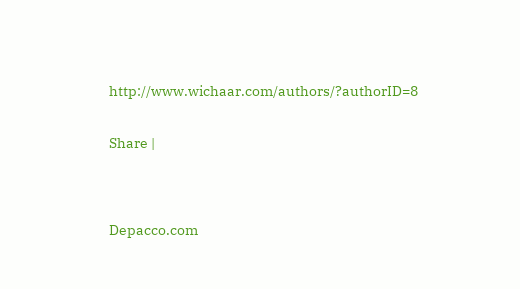http://www.wichaar.com/authors/?authorID=8


Share |




Depacco.com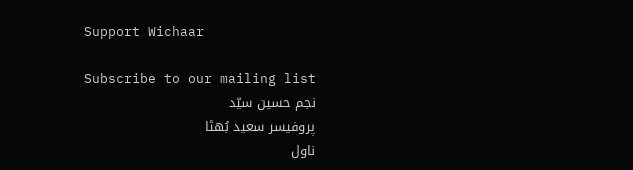Support Wichaar

Subscribe to our mailing list
نجم حسین سیّد
پروفیسر سعید بُھٹا
ناول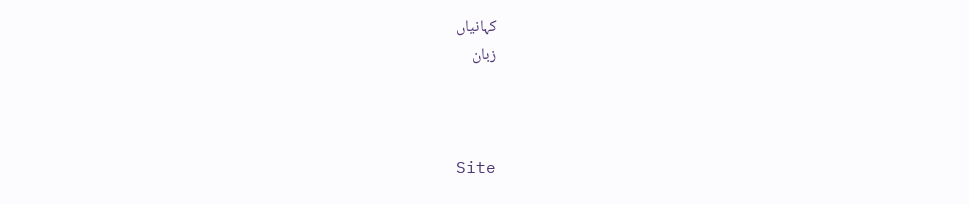کہانیاں
زبان



Site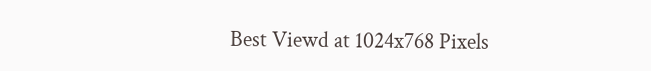Best Viewd at 1024x768 Pixels